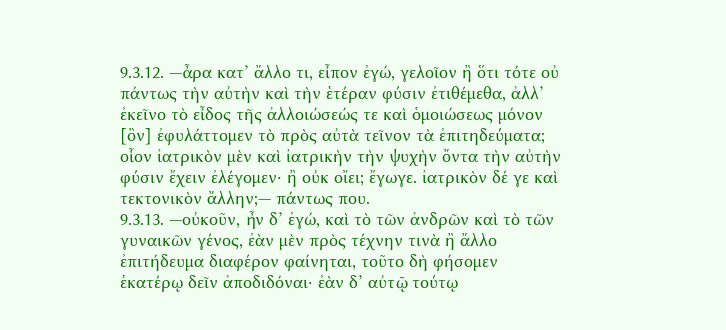9.3.12. —ἆρα κατ’ ἄλλο τι, εἶπον ἐγώ, γελοῖον ἢ ὅτι τότε οὐ πάντως τὴν αὐτὴν καὶ τὴν ἑτέραν φύσιν ἐτιθέµεθα, ἀλλ’ ἐκεῖνο τὸ εἶδος τῆς ἀλλοιώσεώς τε καὶ ὁµοιώσεως µόνον [ὂν] ἐφυλάττοµεν τὸ πρὸς αὐτὰ τεῖνον τὰ ἐπιτηδεύµατα; οἷον ἰατρικὸν µὲν καὶ ἰατρικὴν τὴν ψυχὴν ὄντα τὴν αὐτὴν φύσιν ἔχειν ἐλέγοµεν· ἢ οὐκ οἴει; ἔγωγε. ἰατρικὸν δέ γε καὶ τεκτονικὸν ἄλλην;— πάντως που.
9.3.13. —οὐκοῦν, ἦν δ’ ἐγώ, καὶ τὸ τῶν ἀνδρῶν καὶ τὸ τῶν γυναικῶν γένος, ἐὰν µὲν πρὸς τέχνην τινὰ ἢ ἄλλο ἐπιτήδευµα διαφέρον φαίνηται, τοῦτο δὴ φήσοµεν ἑκατέρῳ δεῖν ἀποδιδόναι· ἐὰν δ’ αὐτῷ τούτῳ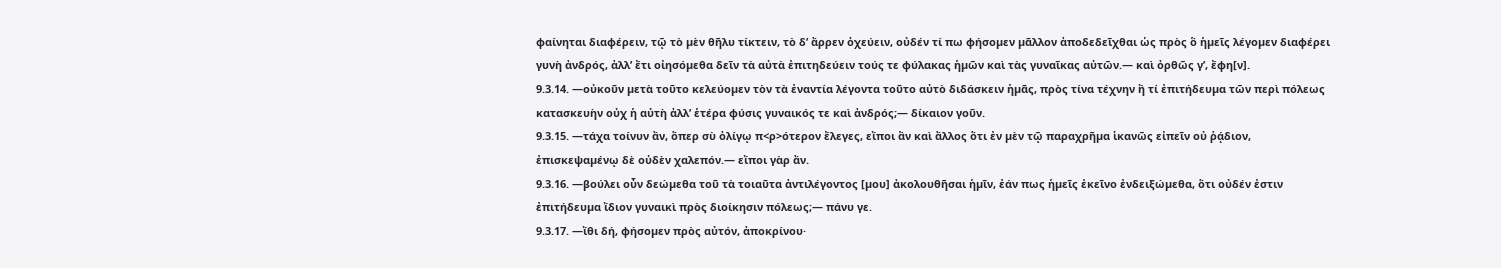φαίνηται διαφέρειν, τῷ τὸ µὲν θῆλυ τίκτειν, τὸ δ’ ἄρρεν ὀχεύειν, οὐδέν τί πω φήσοµεν µᾶλλον ἀποδεδεῖχθαι ὡς πρὸς ὃ ἡµεῖς λέγοµεν διαφέρει γυνὴ ἀνδρός, ἀλλ’ ἔτι οἰησόµεθα δεῖν τὰ αὐτὰ ἐπιτηδεύειν τούς τε φύλακας ἡµῶν καὶ τὰς γυναῖκας αὐτῶν.— καὶ ὀρθῶς γ’, ἔφη[ν].
9.3.14. —οὐκοῦν µετὰ τοῦτο κελεύοµεν τὸν τὰ ἐναντία λέγοντα τοῦτο αὐτὸ διδάσκειν ἡµᾶς, πρὸς τίνα τέχνην ἢ τί ἐπιτήδευµα τῶν περὶ πόλεως κατασκευὴν οὐχ ἡ αὐτὴ ἀλλ’ ἑτέρα φύσις γυναικός τε καὶ ἀνδρός;— δίκαιον γοῦν.
9.3.15. —τάχα τοίνυν ἄν, ὅπερ σὺ ὀλίγῳ π<ρ>ότερον ἔλεγες, εἴποι ἂν καὶ ἄλλος ὅτι ἐν µὲν τῷ παραχρῆµα ἱκανῶς εἰπεῖν οὐ ῥᾴδιον, ἐπισκεψαµένῳ δὲ οὐδὲν χαλεπόν.— εἴποι γὰρ ἄν.
9.3.16. —βούλει οὖν δεώµεθα τοῦ τὰ τοιαῦτα ἀντιλέγοντος [µου] ἀκολουθῆσαι ἡµῖν, ἐάν πως ἡµεῖς ἐκεῖνο ἐνδειξώµεθα, ὅτι οὐδέν ἐστιν ἐπιτήδευµα ἴδιον γυναικὶ πρὸς διοίκησιν πόλεως;— πάνυ γε.
9.3.17. —ἴθι δή, φήσοµεν πρὸς αὐτόν, ἀποκρίνου·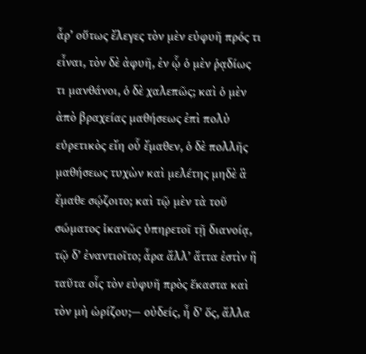ἆρ’ οὕτως ἔλεγες τὸν µὲν εὐφυῆ πρός τι εἶναι, τὸν δὲ ἀφυῆ, ἐν ᾧ ὁ µὲν ῥᾳδίως τι µανθάνοι, ὁ δὲ χαλεπῶς; καὶ ὁ µὲν ἀπὸ βραχείας µαθήσεως ἐπὶ πολὺ εὑρετικὸς εἴη οὗ ἔµαθεν, ὁ δὲ πολλῆς µαθήσεως τυχὼν καὶ µελέτης µηδὲ ἃ ἔµαθε σῴζοιτο; καὶ τῷ µὲν τὰ τοῦ σώµατος ἱκανῶς ὑπηρετοῖ τῇ διανοίᾳ, τῷ δ’ ἐναντιοῖτο; ἆρα ἄλλ’ ἄττα ἐστὶν ἢ ταῦτα οἷς τὸν εὐφυῆ πρὸς ἕκαστα καὶ τὸν µὴ ὡρίζου;— οὐδείς, ἦ δ’ ὅς, ἄλλα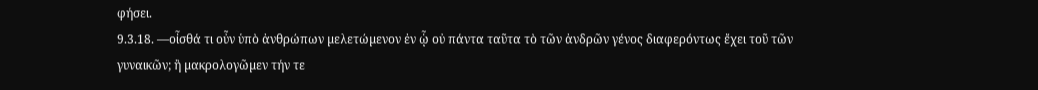φήσει.
9.3.18. —οἶσθά τι οὖν ὑπὸ ἀνθρώπων µελετώµενον ἐν ᾧ οὐ πάντα ταῦτα τὸ τῶν ἀνδρῶν γένος διαφερόντως ἔχει τοῦ τῶν γυναικῶν; ἢ µακρολογῶµεν τήν τε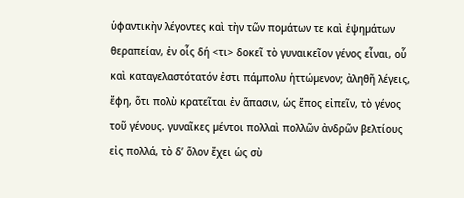ὑφαντικὴν λέγοντες καὶ τὴν τῶν ποµάτων τε καὶ ἑψηµάτων θεραπείαν, ἐν οἷς δή <τι> δοκεῖ τὸ γυναικεῖον γένος εἶναι, οὗ καὶ καταγελαστότατόν ἐστι πάµπολυ ἡττώµενον; ἀληθῆ λέγεις, ἔφη, ὅτι πολὺ κρατεῖται ἐν ἅπασιν, ὡς ἔπος εἰπεῖν, τὸ γένος τοῦ γένους. γυναῖκες µέντοι πολλαὶ πολλῶν ἀνδρῶν βελτίους εἰς πολλά, τὸ δ’ ὅλον ἔχει ὡς σὺ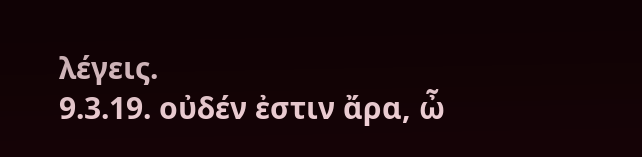λέγεις.
9.3.19. οὐδέν ἐστιν ἄρα, ὦ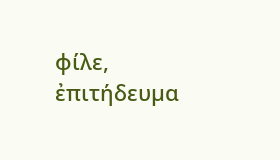φίλε, ἐπιτήδευµα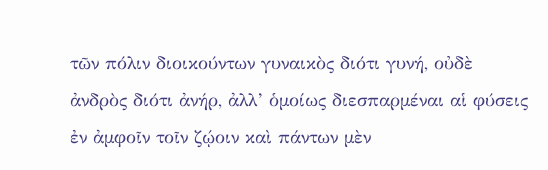τῶν πόλιν διοικούντων γυναικὸς διότι γυνή, οὐδὲ ἀνδρὸς διότι ἀνήρ, ἀλλ’ ὁµοίως διεσπαρµέναι αἱ φύσεις ἐν ἀµφοῖν τοῖν ζῴοιν καὶ πάντων µὲν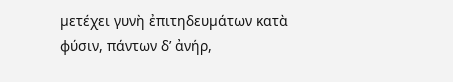µετέχει γυνὴ ἐπιτηδευµάτων κατὰ φύσιν, πάντων δ’ ἀνήρ,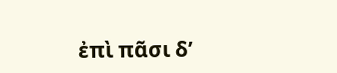ἐπὶ πᾶσι δ’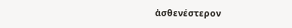ἀσθενέστερον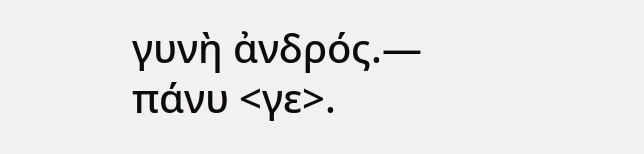γυνὴ ἀνδρός.— πάνυ <γε>.